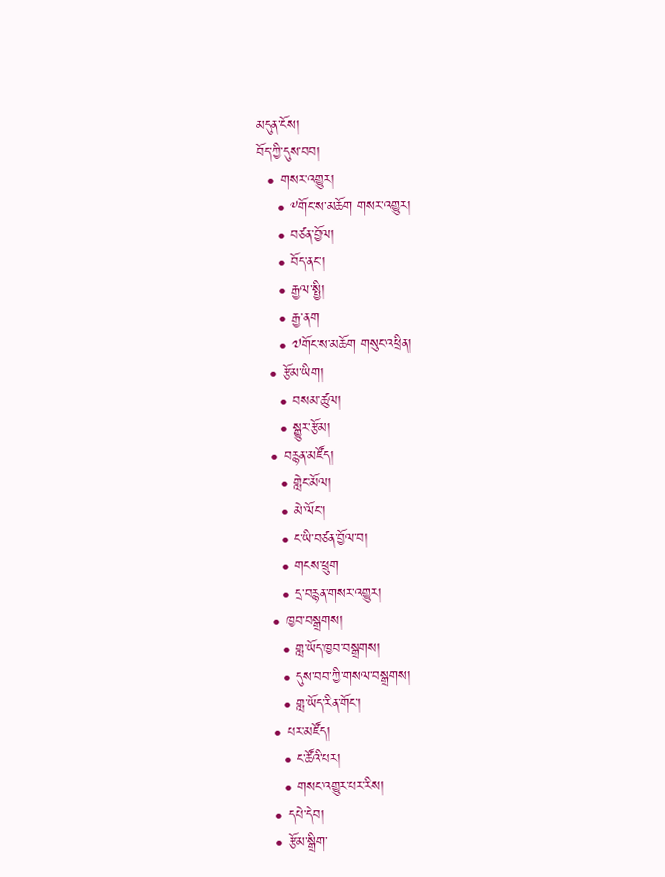མདུན་ངོས།
བོད་ཀྱི་དུས་བབ།
  • གསར་འགྱུར།
    • ༸གོང་ས་མཆོག གསར་འགྱུར།
    • བཙན་བྱོལ།
    • བོད་ནང་།
    • རྒྱལ་སྤྱི།
    • རྒྱ་ནག
    • ༧གོང་ས་མཆོག གསུང་འཕྲིན།
  • རྩོམ་ཡིག།
    • བསམ་ཚུལ།
    • སྒྱུར་རྩོམ།
  • བརྙན་མཛོད།
    • གླེང་མོལ།
    • མེ་ལོང་།
    • ང་ཡི་བཙན་བྱོལ་བ།
    • གངས་ཕྲུག
    • དྲ་བརྙན་གསར་འགྱུར།
  • ཁྱབ་བསྒྲགས།
    • གླ་ཡོད་ཁྱབ་བསྒྲགས།
    • དུས་བབ་ཀྱི་གསལ་བསྒྲགས།
    • གླ་ཡོད་རིན་གོང་།
  • པར་མཛོད།
    • ང་ཚོའི་པར།
    • གསང་འགྱུར་པར་རིས།
  • དཔེ་དེབ།
  • རྩོམ་སྒྲིག་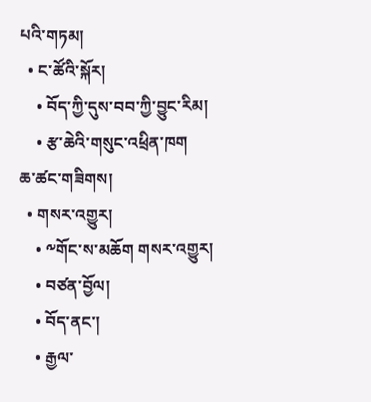པའི་གཏམ།
  • ང་ཚོའི་སྐོར།
    • བོད་ཀྱི་དུས་བབ་ཀྱི་བྱུང་རིམ།
    • རྩ་ཆེའི་གསུང་འཕྲིན་ཁག
ཆ་ཚང་གཟིགས།
  • གསར་འགྱུར།
    • ༸གོང་ས་མཆོག གསར་འགྱུར།
    • བཙན་བྱོལ།
    • བོད་ནང་།
    • རྒྱལ་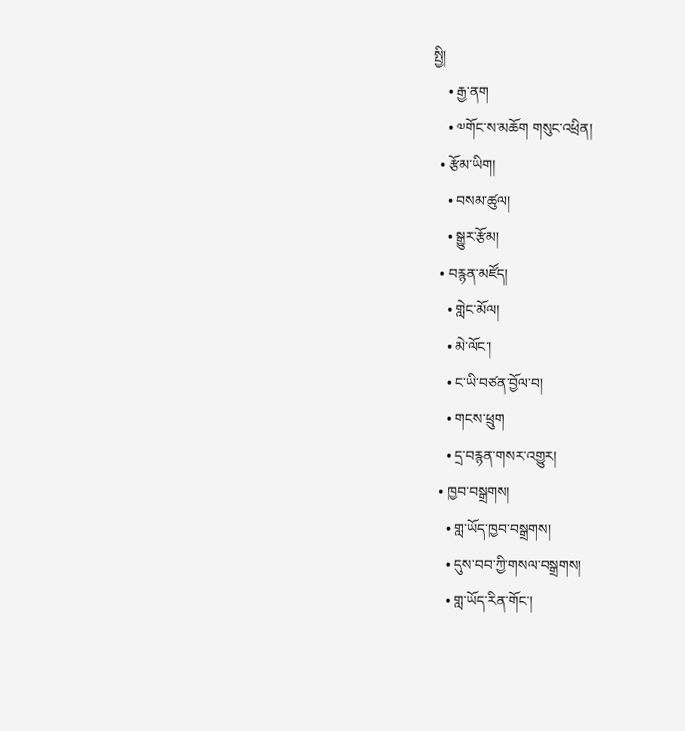སྤྱི།
    • རྒྱ་ནག
    • ༧གོང་ས་མཆོག གསུང་འཕྲིན།
  • རྩོམ་ཡིག།
    • བསམ་ཚུལ།
    • སྒྱུར་རྩོམ།
  • བརྙན་མཛོད།
    • གླེང་མོལ།
    • མེ་ལོང་།
    • ང་ཡི་བཙན་བྱོལ་བ།
    • གངས་ཕྲུག
    • དྲ་བརྙན་གསར་འགྱུར།
  • ཁྱབ་བསྒྲགས།
    • གླ་ཡོད་ཁྱབ་བསྒྲགས།
    • དུས་བབ་ཀྱི་གསལ་བསྒྲགས།
    • གླ་ཡོད་རིན་གོང་།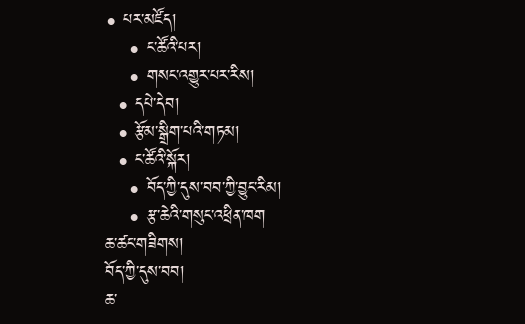• པར་མཛོད།
    • ང་ཚོའི་པར།
    • གསང་འགྱུར་པར་རིས།
  • དཔེ་དེབ།
  • རྩོམ་སྒྲིག་པའི་གཏམ།
  • ང་ཚོའི་སྐོར།
    • བོད་ཀྱི་དུས་བབ་ཀྱི་བྱུང་རིམ།
    • རྩ་ཆེའི་གསུང་འཕྲིན་ཁག
ཆ་ཚང་གཟིགས།
བོད་ཀྱི་དུས་བབ།
ཆ་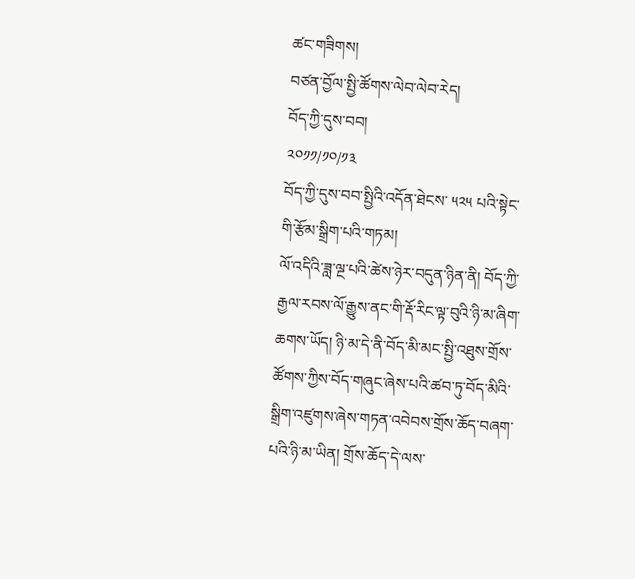ཚང་གཟིགས།
བཙན་བྱོལ་སྤྱི་ཚོགས་ལེབ་ལེབ་རེད།
བོད་ཀྱི་དུས་བབ།
༢༠༡༡/༡༠/༡༣
བོད་ཀྱི་དུས་བབ་སྤྱིའི་འདོན་ཐེངས་ ༥༢༥ པའི་སྟེང་གི་རྩོམ་སྒྲིག་པའི་གཏམ།
ལོ་འདིའི་ཟླ་ལྔ་པའི་ཚེས་ཉེར་བདུན་ཉིན་ནི། བོད་ཀྱི་རྒྱལ་རབས་ལོ་རྒྱུས་ནང་གི་རྡོ་རིང་ལྟ་བུའི་ཉི་མ་ཞིག་ཆགས་ཡོད། ཉི་མ་དེ་ནི་བོད་མི་མང་སྤྱི་འཐུས་གྲོས་ཚོགས་ཀྱིས་བོད་གཞུང་ཞེས་པའི་ཚབ་ཏུ་བོད་མིའི་སྒྲིག་འཛུགས་ཞེས་གཏན་འབེབས་གྲོས་ཆོད་བཞག་པའི་ཉི་མ་ཡིན། གྲོས་ཆོད་དེ་ལས་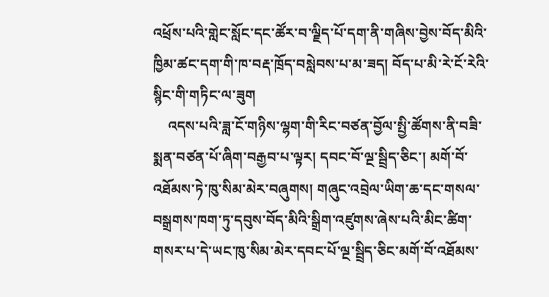འཕྲོས་པའི་གླེང་སློང་དང་ཚོར་བ་ལྗིད་པོ་དག་ནི་གཞིས་བྱེས་བོད་མིའི་ཁྱིམ་ཚང་དག་གི་ཁ་བརྡ་ཁྲོད་བསླེབས་པ་མ་ཟད། བོད་པ་མི་རེ་ངོ་རེའི་སྙིང་གི་གཏིང་ལ་ཟུག
    འདས་པའི་ཟླ་ངོ་གཉིས་ལྷག་གི་རིང་བཙན་བྱོལ་སྤྱི་ཚོགས་ནི་བཟི་སྨན་བཙན་པོ་ཞིག་བརྒྱབ་པ་ལྟར། དབང་བོ་ལྔ་སྦྲིད་ཅིང་། མགོ་བོ་འཐོམས་ཏེ་ཁུ་སིམ་མེར་བཞུགས། གཞུང་འབྲེལ་ཡིག་ཆ་དང་གསལ་བསྒྲགས་ཁག་ཏུ་དབུས་བོད་མིའི་སྒྲིག་འཛུགས་ཞེས་པའི་མིང་ཚིག་གསར་པ་དེ་ཡང་ཁུ་སིམ་མེར་དབང་པོ་ལྔ་སྦྲིད་ཅིང་མགོ་བོ་འཐོམས་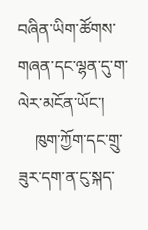བཞིན་ཡིག་ཚོགས་གཞན་དང་ལྷན་དུ་ག་ལེར་མངོན་ཡོང་།
    ཁུག་ཀྱོག་དང་གྲུ་ཟུར་དག་ན་ངུ་སྐད་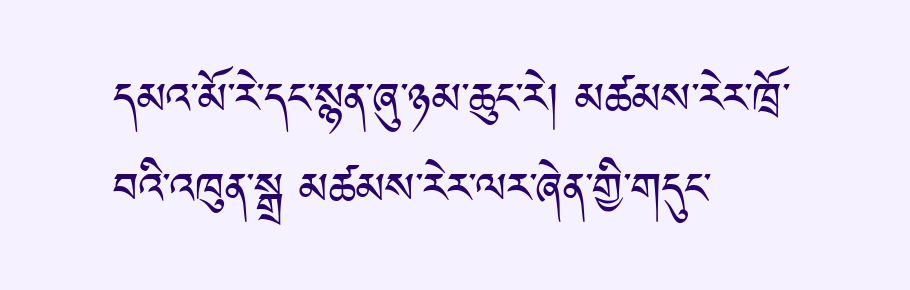དམའ་མོ་རེ་དང་སྙན་ཞུ་ཉམ་ཆུང་རེ། མཚམས་རེར་ཁྲོ་བའི་འཁུན་སྒྲ མཚམས་རེར་ལར་ཞེན་གྱི་གདུང་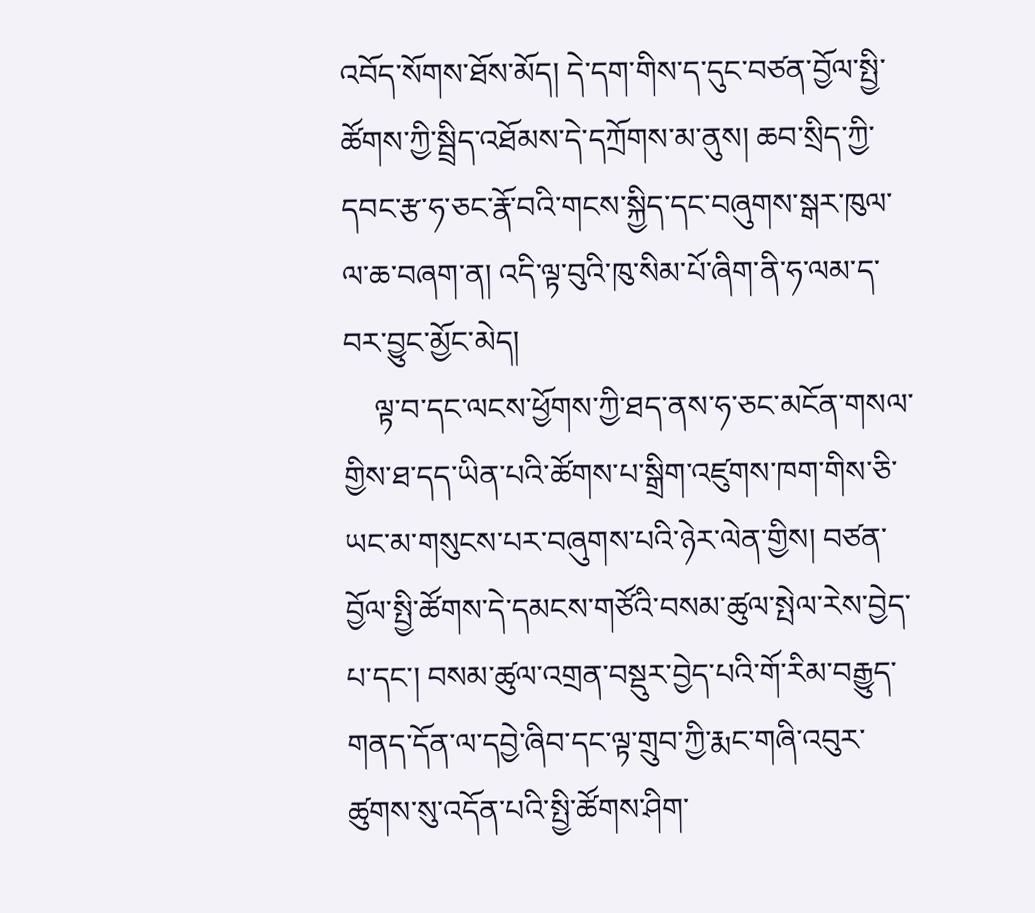འབོད་སོགས་ཐོས་མོད། དེ་དག་གིས་ད་དུང་བཙན་བྱོལ་སྤྱི་ཚོགས་ཀྱི་སྦྲིད་འཐོམས་དེ་དཀྲོགས་མ་ནུས། ཆབ་སྲིད་ཀྱི་དབང་རྩ་ཧ་ཅང་རྣོ་བའི་གངས་སྐྱིད་དང་བཞུགས་སྒར་ཁུལ་ལ་ཆ་བཞག་ན། འདི་ལྟ་བུའི་ཁུ་སིམ་པོ་ཞིག་ནི་ཧ་ལམ་ད་བར་བྱུང་མྱོང་མེད།
    ལྟ་བ་དང་ལངས་ཕྱོགས་ཀྱི་ཐད་ནས་ཧ་ཅང་མངོན་གསལ་གྱིས་ཐ་དད་ཡིན་པའི་ཚོགས་པ་སྒྲིག་འཛུགས་ཁག་གིས་ཅི་ཡང་མ་གསུངས་པར་བཞུགས་པའི་ཉེར་ལེན་གྱིས། བཙན་བྱོལ་སྤྱི་ཚོགས་དེ་དམངས་གཙོའི་བསམ་ཚུལ་སྤེལ་རེས་བྱེད་པ་དང་། བསམ་ཚུལ་འགྲན་བསྡུར་བྱེད་པའི་གོ་རིམ་བརྒྱུད་གནད་དོན་ལ་དབྱེ་ཞིབ་དང་ལྟ་གྲུབ་ཀྱི་རྨང་གཞི་འབུར་ཚུགས་སུ་འདོན་པའི་སྤྱི་ཚོགས་ཤིག་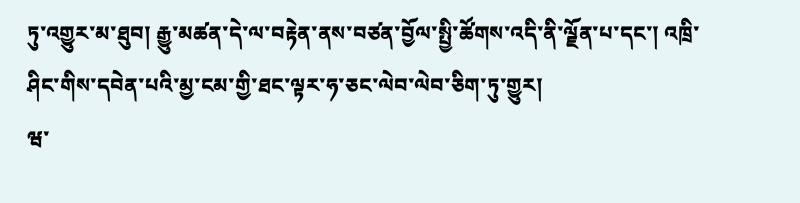ཏུ་འགྱུར་མ་ཐུབ། རྒྱུ་མཚན་དེ་ལ་བརྟེན་ནས་བཙན་བྱོལ་སྤྱི་ཚོགས་འདི་ནི་ལྗོན་པ་དང་། འཁྲི་ཤིང་གིས་དབེན་པའི་མྱ་ངམ་གྱི་ཐང་ལྟར་ཧ་ཅང་ལེབ་ལེབ་ཅིག་ཏུ་གྱུར།
ཝ་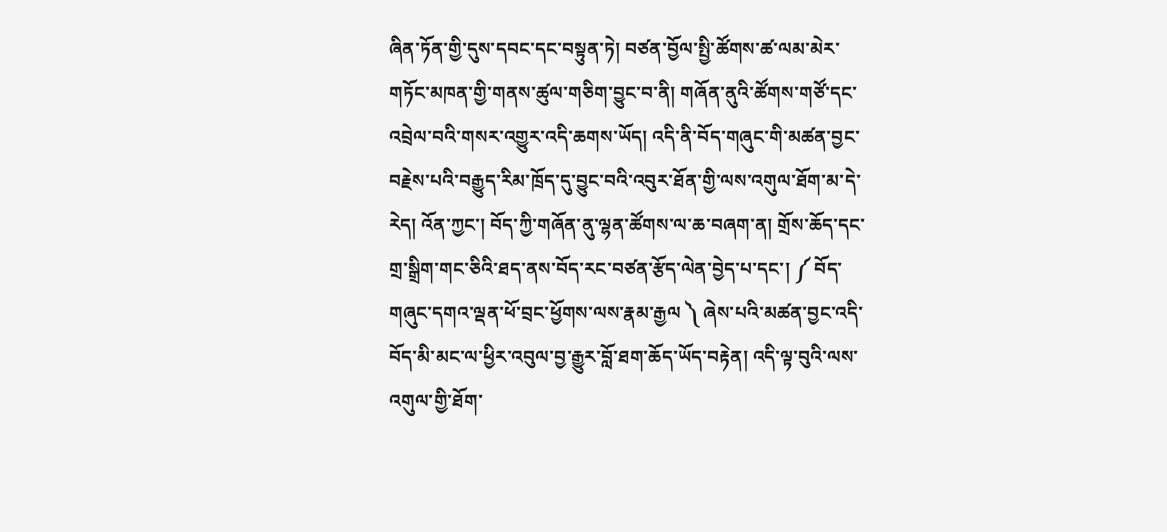ཞིན་ཏོན་གྱི་དུས་དབང་དང་བསྟུན་ཏེ། བཙན་བྱོལ་སྤྱི་ཚོགས་ཚ་ལམ་མེར་གཏོང་མཁན་གྱི་གནས་ཚུལ་གཅིག་བྱུང་བ་ནི། གཞོན་ནུའི་ཚོགས་གཙོ་དང་འབྲེལ་བའི་གསར་འགྱུར་འདི་ཆགས་ཡོད། འདི་ནི་བོད་གཞུང་གི་མཚན་བྱང་བརྗེས་པའི་བརྒྱུད་རིམ་ཁྲོད་དུ་བྱུང་བའི་འབུར་ཐོན་གྱི་ལས་འགུལ་ཐོག་མ་དེ་རེད། འོན་ཀྱང་། བོད་ཀྱི་གཞོན་ནུ་ལྷན་ཚོགས་ལ་ཆ་བཞག་ན། གྲོས་ཆོད་དང་གྲ་སྒྲིག་གང་ཅིའི་ཐད་ནས་བོད་རང་བཙན་རྩོད་ལེན་བྱེད་པ་དང་། ༼ བོད་གཞུང་དགའ་ལྡན་ཕོ་བྲང་ཕྱོགས་ལས་རྣམ་རྒྱལ ༽ ཞེས་པའི་མཚན་བྱང་འདི་བོད་མི་མང་ལ་ཕྱིར་འབུལ་བྱ་རྒྱུར་བློ་ཐག་ཆོད་ཡོད་བརྟེན། འདི་ལྟ་བུའི་ལས་འགུལ་གྱི་ཐོག་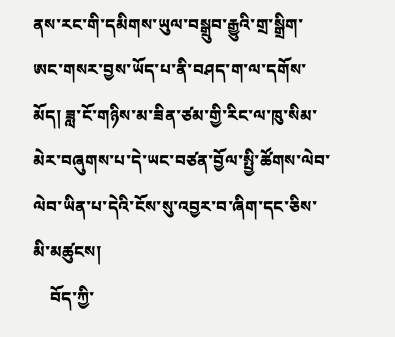ནས་རང་གི་དམིགས་ཡུལ་བསྒྲུབ་རྒྱུའི་གྲ་སྒྲིག་ཨང་གསར་བྱས་ཡོད་པ་ནི་བཤད་ག་ལ་དགོས་མོད། ཟླ་ངོ་གཉིས་མ་ཟིན་ཙམ་གྱི་རིང་ལ་ཁུ་སིམ་མེར་བཞུགས་པ་དེ་ཡང་བཙན་བྱོལ་སྤྱི་ཚོགས་ལེབ་ལེབ་ཡིན་པ་དེའི་ངོས་སུ་འབྱར་བ་ཞིག་དང་ཅིས་མི་མཚུངས།
    བོད་ཀྱི་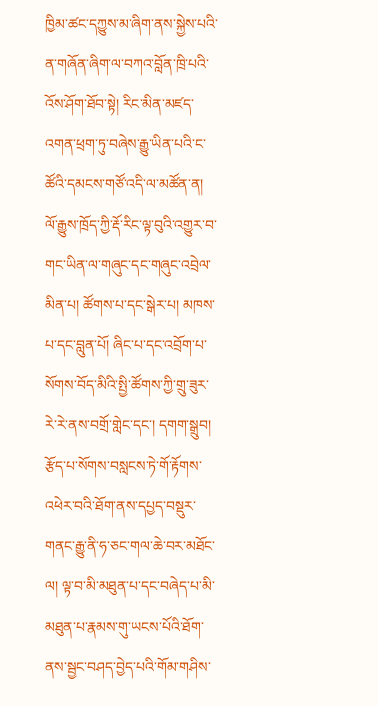ཁྱིམ་ཚང་དཀྱུས་མ་ཞིག་ནས་སྐྱེས་པའི་ན་གཞོན་ཞིག་ལ་བཀའ་བློན་ཁྲི་པའི་འོས་ཤོག་ཐོབ་སྟེ། རིང་མིན་མཛད་འགན་ཕྲག་ཏུ་བཞེས་རྒྱུ་ཡིན་པའི་ང་ཚོའི་དམངས་གཙོ་འདི་ལ་མཚོན་ན། ལོ་རྒྱུས་ཁྲོད་ཀྱི་རྡོ་རིང་ལྟ་བུའི་འགྱུར་བ་གང་ཡིན་ལ་གཞུང་དང་གཞུང་འབྲེལ་མིན་པ། ཚོགས་པ་དང་སྒེར་པ། མཁས་པ་དང་བླུན་པོ། ཞིང་པ་དང་འབྲོག་པ་སོགས་བོད་མིའི་སྤྱི་ཚོགས་ཀྱི་གྲུ་ཟུར་རེ་རེ་ནས་བགྲོ་གླེང་དང་། དགག་སྒྲུབ། རྩོད་པ་སོགས་བསླངས་ཏེ་གོ་རྟོགས་འཕེར་བའི་ཐོག་ནས་དཔྱད་བསྡུར་གནང་རྒྱུ་ནི་ཧ་ཅང་གལ་ཆེ་བར་མཐོང་ལ། ལྟ་བ་མི་མཐུན་པ་དང་བཞེད་པ་མི་མཐུན་པ་རྣམས་གུ་ཡངས་པོའི་ཐོག་ནས་སྦྱང་བཤད་བྱེད་པའི་གོམ་གཤིས་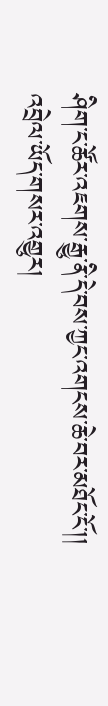ཤིག་ང་ཚོར་འཇགས་རྒྱུ་ནི་དེ་བས་ཀྱང་འགངས་ཆེ་བར་མཐོང་ངོ་།།
འབྲེལ་ཡོད་གསར་འགྱུར།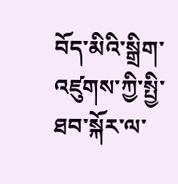བོད་མིའི་སྒྲིག་འཛུགས་ཀྱི་སྤྱི་ཐབ་སྐོར་ལ་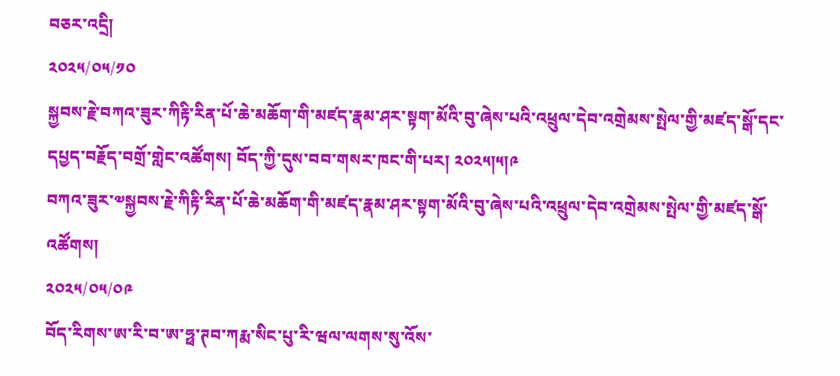བཅར་འདྲི།
༢༠༢༥/༠༥/༡༠
སྐྱབས་རྗེ་བཀའ་ཟུར་ཀིརྟི་རིན་པོ་ཆེ་མཆོག་གི་མཛད་རྣམ་ཤར་སྟག་མོའི་བུ་ཞེས་པའི་འཕྲུལ་དེབ་འགྲེམས་སྤེལ་གྱི་མཛད་སྒོ་དང་དཔྱད་བརྗོད་བགྲོ་གླེང་འཚོགས། བོད་ཀྱི་དུས་བབ་གསར་ཁང་གི་པར། ༢༠༢༥།༥།༩
བཀའ་ཟུར་༧སྐྱབས་རྗེ་ཀིརྟི་རིན་པོ་ཆེ་མཆོག་གི་མཛད་རྣམ་ཤར་སྟག་མོའི་བུ་ཞེས་པའི་འཕྲུལ་དེབ་འགྲེམས་སྤེལ་གྱི་མཛད་སྒོ་འཚོགས།
༢༠༢༥/༠༥/༠༩
བོད་རིགས་ཨ་རི་བ་ཨ་ཧྥ་ཊབ་ཀརྨ་སིང་པུ་རི་ཝལ་ལགས་སུ་འོས་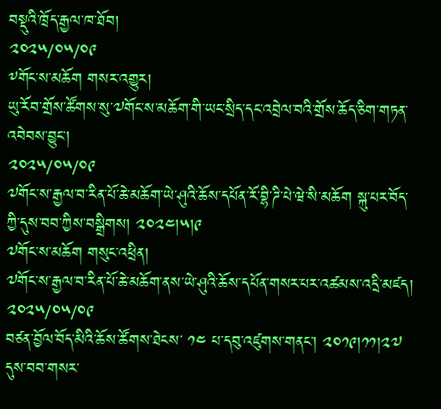བསྡུའི་ཁྲོད་རྒྱལ་ཁ་ཐོབ།
༢༠༢༥/༠༥/༠༩
༸གོང་ས་མཆོག གསར་འགྱུར།
ཡུ་རོབ་གྲོས་ཚོགས་སུ་༧གོང་ས་མཆོག་གི་ཡང་སྲིད་དང་འབྲེལ་བའི་གྲོས་ཆོད་ཅིག་གཏན་འབེབས་བྱུང་།
༢༠༢༥/༠༥/༠༩
༧གོང་ས་རྒྱལ་བ་རིན་པོ་ཆེ་མཆོག་ཡེ་ཤུའི་ཆོས་དཔོན་རོ་བྷི་ཌི་པེ་ཝེ་སི་མཆོག སྐུ་པར་བོད་ཀྱི་དུས་བབ་ཀྱིས་བསྒྲིགས། ༢༠༢༤།༥།༩
༧གོང་ས་མཆོག གསུང་འཕྲིན།
༧གོང་ས་རྒྱལ་བ་རིན་པོ་ཆེ་མཆོག་ནས་ཡེ་ཤུའི་ཆོས་དཔོན་གསར་པར་འཚམས་འདྲི་མཛད།
༢༠༢༥/༠༥/༠༩
བཙན་བྱོལ་བོད་མིའི་ཆོས་ཚོགས་ཐེངས་ ༡༤ པ་དབུ་འཛུགས་གནང་། ༢༠༡༩།༡༡།༢༧ དུས་བབ་གསར་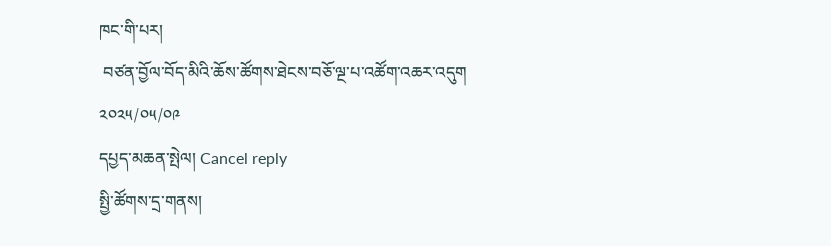ཁང་གི་པར།
 བཙན་བྱོལ་བོད་མིའི་ཆོས་ཚོགས་ཐེངས་བཅོ་ལྔ་པ་འཚོག་འཆར་འདུག
༢༠༢༥/༠༥/༠༩
དཔྱད་མཆན་སྤེལ། Cancel reply
སྤྱི་ཚོགས་དྲ་གནས།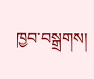ཁྱབ་བསྒྲགས།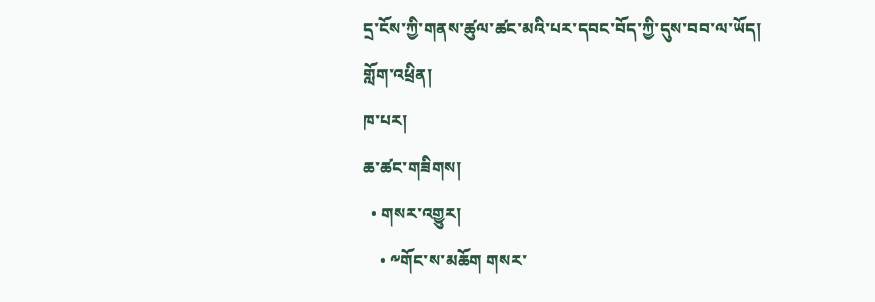དྲ་ངོས་ཀྱི་གནས་ཚུལ་ཚང་མའི་པར་དབང་བོད་ཀྱི་དུས་བབ་ལ་ཡོད།
གློག་འཕྲིན།
ཁ་པར།
ཆ་ཚང་གཟིགས།
  • གསར་འགྱུར།
    • ༸གོང་ས་མཆོག གསར་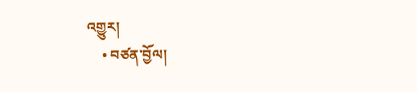འགྱུར།
    • བཙན་བྱོལ།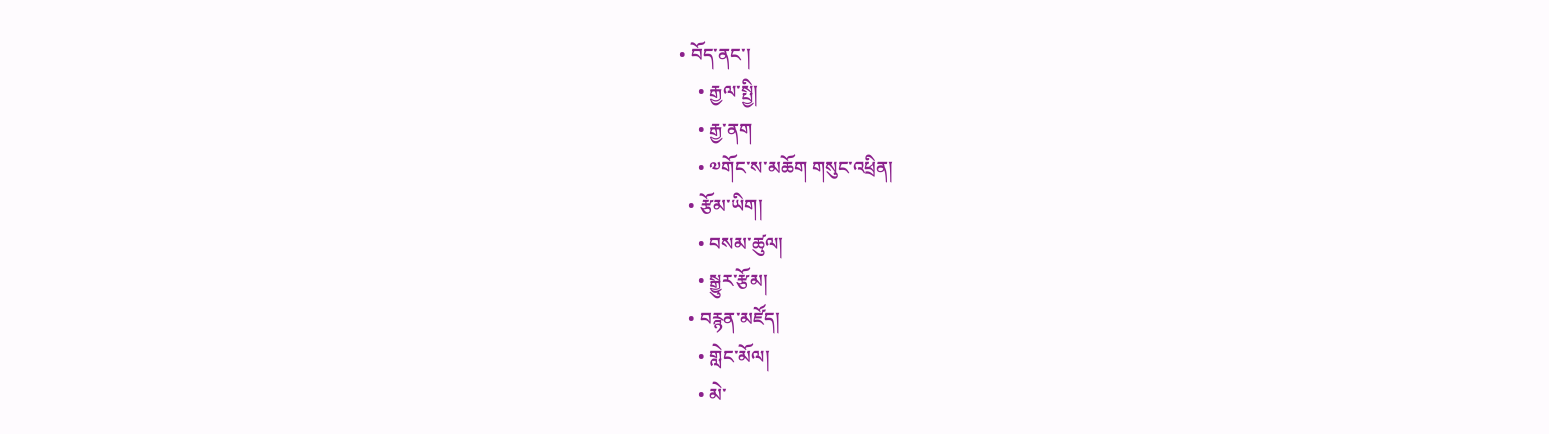• བོད་ནང་།
    • རྒྱལ་སྤྱི།
    • རྒྱ་ནག
    • ༧གོང་ས་མཆོག གསུང་འཕྲིན།
  • རྩོམ་ཡིག།
    • བསམ་ཚུལ།
    • སྒྱུར་རྩོམ།
  • བརྙན་མཛོད།
    • གླེང་མོལ།
    • མེ་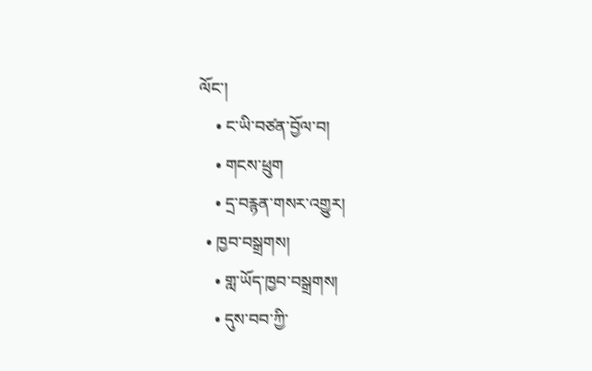ལོང་།
    • ང་ཡི་བཙན་བྱོལ་བ།
    • གངས་ཕྲུག
    • དྲ་བརྙན་གསར་འགྱུར།
  • ཁྱབ་བསྒྲགས།
    • གླ་ཡོད་ཁྱབ་བསྒྲགས།
    • དུས་བབ་ཀྱི་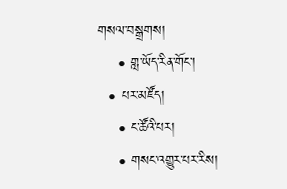གསལ་བསྒྲགས།
    • གླ་ཡོད་རིན་གོང་།
  • པར་མཛོད།
    • ང་ཚོའི་པར།
    • གསང་འགྱུར་པར་རིས།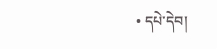• དཔེ་དེབ།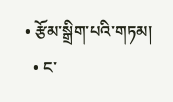• རྩོམ་སྒྲིག་པའི་གཏམ།
  • ང་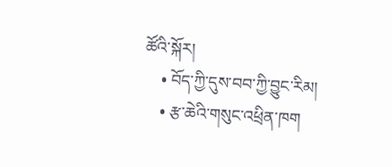ཚོའི་སྐོར།
    • བོད་ཀྱི་དུས་བབ་ཀྱི་བྱུང་རིམ།
    • རྩ་ཆེའི་གསུང་འཕྲིན་ཁག